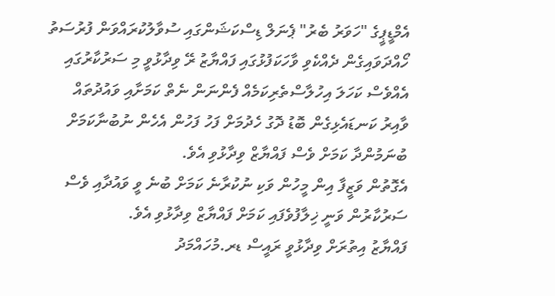އެމްޑީޕީގެ "ހަވަރު ބެރު" ޕެނަލް ޑިސްކަޝަންގައި ސުވާލުކުރައްވަން ފުރުސަތު ހޯއްދަވައިގެން ދެއްކެވި ވާހަކަފުޅުގައި ފައްޔާޒު ރޭ ވިދާޅުވީ މި ސަރުކާރުގައި އެއްވެސް ކަހަލަ އިހުލާސްތެރިކަމެއް ފެންނަން ނެތް ކަމަށާއި ވައުދުތައް ވާއިރު ކަނޑައެޅިގެން ބޮޑު ދޮގު ހެދުމަށް ފަހު ފަހުން އެހެން ނުބުނާކަމަށް ބުނަމުންދާ ކަމަށް ވެސް ފައްޔާޒް ވިދާޅުވި އެވެ.
އެގޮތުން ވަޒީފާ އިން މީހުން ވަކި ނުކުރާނެ ކަމަށް ބުނެ ވީ ވައުދާއި ވެސް ސަރުކާރުން ވަނީ ޚިލާފުވެފައި ކަމަށް ފައްޔާޒް ވިދާޅުވި އެވެ.
ފައްޔާޒު އިތުރަށް ވިދާޅުވީ ރައީސް ޑރ.މުހައްމަދު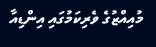މުއިއްޒުގެ ވެރިކަމުގައި އިންޑިއާ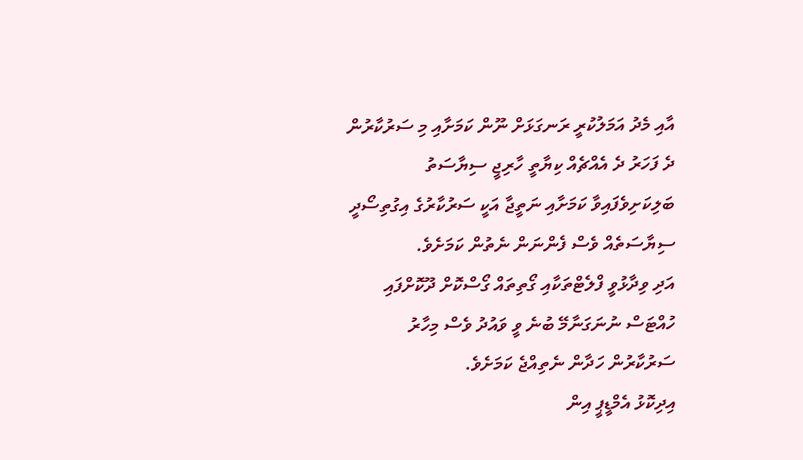އާއި މެދު އަމަލުކުރީ ރަނގަޅަށް ނޫން ކަމަށާއި މި ސަރުކާރުން ދެ ފަހަރު ދެ އެއްޗެއް ކިޔާތީ ހާރިޖީ ސިޔާސަތު ބަލިކަށިވެފައިވާ ކަމަށާއި ނަތީޖާ އަކީ ސަރުކާރުގެ އިގުތިސޯދީ ސިޔާސަތެއް ވެސް ފެންނަން ނެތުން ކަމަށެވެ.
އަދި ވިދާޅުވީ ފްލެޓްތަކާއި ގޯތިތައް ގޯސްކޮށް ދޫކޮށްފައި ހުއްޓަސް ނުނަގަނާމޭ ބުނެ ވީ ވައުދު ވެސް މިހާރު ސަރުކާރުން ހަދާން ނެތިއްޖެ ކަމަށެވެ.
އިދިކޮޅު އެމްޑީޕީ އިން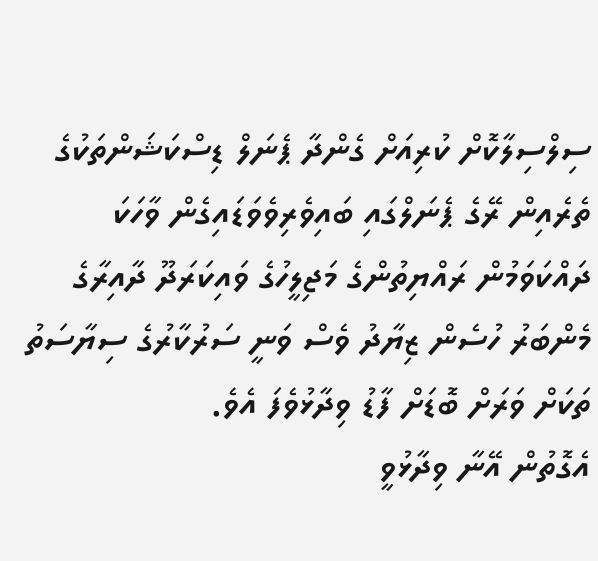ސިލްސިލާކޮށް ކުރިއަށް ގެންދާ ޕެނަލް ޑިސްކަޝަންތަކުގެ ތެރެއިން ރޭގެ ޕެނަލްގައި ބައިވެރިވެވަޑައިގެން ވާހަކަ ދައްކަވަމުން ރައްޔިތުންގެ މަޖިލީހުގެ ވައިކަރަދޫ ދާއިރާގެ މެންބަރު ހުސެން ޒިޔާދު ވެސް ވަނީ ސަރުކާރުގެ ސިޔާސަތު ތަކަށް ވަރަށް ބޮޑަށް ފާޑު ވިދާޅުވެފަ އެވެ.
އެގޮތުން އޭނާ ވިދާޅުވީ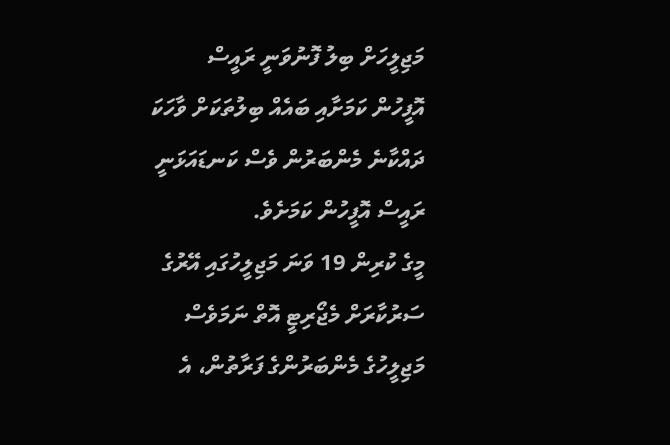މަޖިލީހަށް ބިލު ފޮނުވަނީ ރައީސް އޮފީހުން ކަމަށާއި ބައެއް ބިލުތަކަށް ވާހަކަ ދައްކާނެ މެންބަރުން ވެސް ކަނޑައަޅަނީ ރައީސް އޮފީހުން ކަމަށެވެ.
މީގެ ކުރިން 19 ވަނަ މަޖިލީހުގައި އޭރުގެ ސަރުކާރަށް މެޖޯރިޓީ އޮތް ނަމަވެސް މަޖިލީހުގެ މެންބަރުންގެ ފަރާތުން، އެ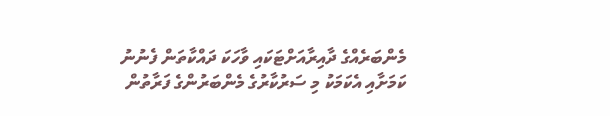މެންބަރެއްގެ ދާއިރާއަށްޓަކައި ވާހަކަ ދައްކާތަން ފެނުނު ކަމަށާއި އެކަމަކު މި ސަރުކާރުގެ މެންބަރުންގެ ފަރާތުން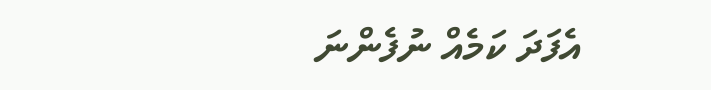އެފަދަ ކަމެއް ނުފެންނަ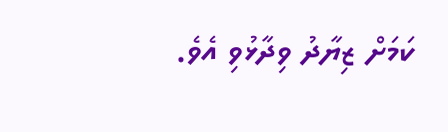ކަމަށް ޒިޔާދު ވިދާޅުވި އެވެ.